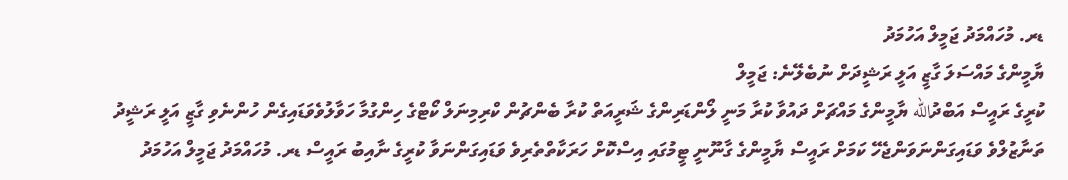ޑރ. މުހައްމަދު ޖަމީލް އަހުމަދު
ޔާމީންގެ މައްސަލަ ގާޒީ އަލީ ރަޝީދަށް ނުބެލޭނެ: ޖަމީލް
ކުރީގެ ރައީސް އަބްދުالله ޔާމީންގެ މައްޗަށް ދައުވާ ކުރާ މަނީ ލޯންޑަރިންގެ ޝަރީއަތް ކުރާ ބެންޗުން ކްރިމިނަލް ކޯޓްގެ ހިންގުމާ ހަވާލުވެވަޑައިގެން ހުންނެވި ގާޒީ އަލީ ރަޝީދު ތަނާޒުލްވެ ވަޑައިގަންނަވަންޖެހޭ ކަމަށް ރައީސް ޔާމީންގެ ގާނޫނީ ޓީމުގައި އިސްކޮށް ހަރަކާތްތެރިވެ ވަޑައިގަންނަވާ ކުރީގެ ނާއިބު ރައީސް ޑރ. މުހައްމަދު ޖަމީލް އަހުމަދު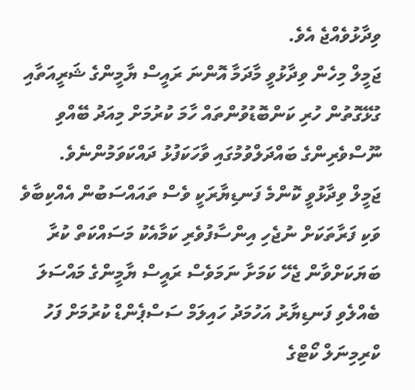ވިދާޅުވެއްޖެ އެވެ.
ޖަމީލް މިހެން ވިދާޅުވީ މާދަމާ އޮންނަ ރައީސް ޔާމީންގެ ޝަރީއަތާއި ގުޅޭގޮތުން ހުރި ކަންބޮޑުވުންތައް ހާމަ ކުރުމަށް މިއަދު ބޭއްވި ނޫސްވެރިންގެ ބައްދަލްވުމުގައި ވާހަކަފުޅު ދައްކަވަމުންނެވެ.
ޖަމީލް ވިދާޅުވީ ކޮންމެ ފަނޑިޔާރަކީ ވެސް ތައައްސަބުން އެއްކިބާވެ ވަކި ފަރާތަކަށް ނުޖެހި އިންސާފުވެރި ކަމާއެކު މަސައްކަތް ކުރާ ބަޔަކަށްވާން ޖެހޭ ކަމަށާ ނަމަވެސް ރައީސް ޔާމީންގެ މައްސަލަ ބެއްލެވި ފަނޑިޔާރު އަހުމަދު ހައިލަމް ސަސްޕެންޑް ކުރުމަށް ފަހު ކްރިމިނަލް ކޯޓްގެ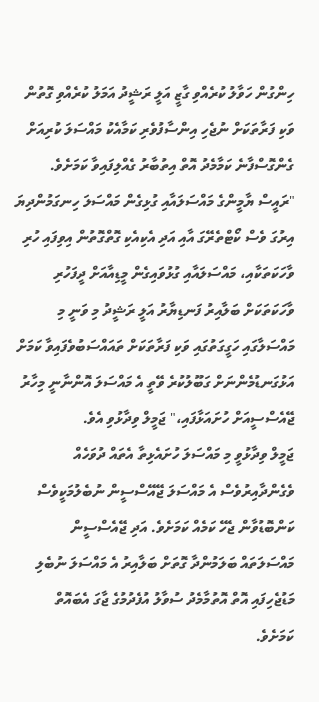ހިންގުން ހަވާލު ކުރެއްވި ގާޒީ އަލީ ރަޝީދު އަމަލު ކުރެއްވި ގޮތުން ވަކި ފަރާތަކަށް ނުޖެހި އިންސާފުވެރި ކަމާއެކު މައްސަލަ ކުރިއަށް ގެންގޮސްފާނެ ކަމާމެދު އޮތް އިތުބާރު ގެއްލިފައިވާ ކަމަށެވެ.
"ރައީސް ޔާމީންގެ މައްސަލައާއި ގުޅިގެން މައްސަލަ ހިނގަމުންދިޔަ އިރުގަ ވެސް ކޯޓްތެރޭގަ އާއި އަދި އެކިއެކި ގޮތްގޮތުން އިވިފައި ހުރި ވާހަކަތަކާއި، މައްސަލައާއި ގުޅުވައިގެން މީޑިއާއަށް ދީފަހުރި ވާހަކަތަކަށް ބަލާއިރު ފަނޑިޔާރު އަލީ ރަޝީދު މި ވަނީ މި މައްސަލާގައި ހަގީގަތުގައި ވަކި ފަރާތަކަށް ތައައްސަބުވެފައިވާ ކަމަށް އަޅުގަނޑުމެންނަށް ގަބޫލުކުރެ ވޭތީ އެ މައްސަލަ އޮންނާނީ މިހާރު ޖޭއެސްސީއަށް ހުށައަޅާފައި،" ޖަމީލް ވިދާޅުވި އެވެ.
ޖަމީލް ވިދާޅުވީ މި މައްސަލަ ހުށައެޅިތާ އެތައް ދުވަހެއް ވެގެންދާއިރުވެސް އެ މައްސަލަ ޖޭއޭސްސީން ނުބެލުމަކީވެސް ކަންބޮޑުވާން ޖެހޭ ކަމެއް ކަމަށެވެ. އަދި ޖޭއެސްސީން މައްސަލަތައް ބަލަމުންދާ ގޮތަށް ބަލާއިރު އެ މައްސަލަ ނުބެލި މަޑުޖެހިފައި އޮތް އޮތުމާމެދު ސުވާލު އުފެދުމުގެ ޖާގަ އެބައޮތް ކަމަށެވެ.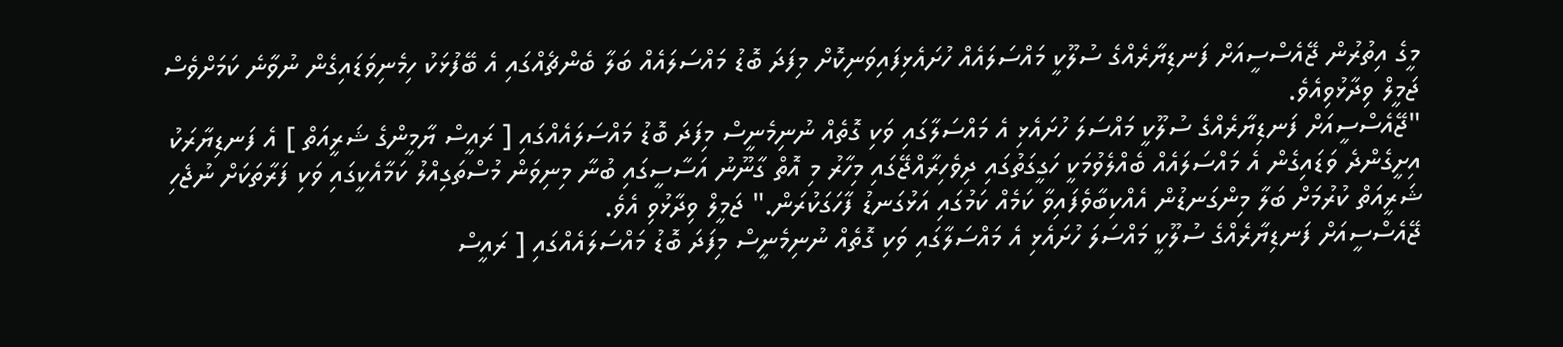މީގެ އިތުރުން ޖޭއެސްސީއަށް ފަނޑިޔާރެއްގެ ސުލޫކީ މައްސަލައެއް ހުށައެޅިފައިވަނިކޮށް މިފަދަ ބޮޑު މައްސަލައެއް ބަލާ ބެންޗެއްގައި އެ ބޭފުޅަކު ހިމެނިވަޑައިގެން ނުވާނެ ކަމަށްވެސް ޖަމީލް ވިދާޅުވިއެވެ.
"ޖޭއެސްސީއަށް ފަނޑިޔާރެއްގެ ސުލޫކީ މައްސަލަ ހުށައެޅި އެ މައްސަލާގައި ވަކި ގޮތެއް ނުނިމެނީސް މިފަދަ ބޮޑު މައްސަލައެއްގައި [ ރައީސް ޔާމީންގެ ޝަރީއަތް ] އެ ފަނޑިޔާރަކު އިށީގެންދެ ވަޑައިގެން އެ މައްސަލައެއް ބެއްލެވުމަކީ ހަގީގަތުގައި ދިވެހިރާއްޖޭގައި މިހާރު މި އޮތް ގާނޫނު އަސާސީގައި ބުނާ މިނިވަން މުސްތަގިއްލު ކަމާއެކީގައި ވަކި ފަރާތަކަށް ނުޖެހި ޝަރީއަތް ކުރުމަށް ބަލާ މިންގަނޑުން އެއްކިބާވެފައިވާ ކަމެއް ކަމުގައި އަޅުގަނޑު ފާހަގަކުރަން." ޖަމީލް ވިދާޅުވި އެވެ.
ޖޭއެސްސީއަށް ފަނޑިޔާރެއްގެ ސުލޫކީ މައްސަލަ ހުށައެޅި އެ މައްސަލާގައި ވަކި ގޮތެއް ނުނިމެނީސް މިފަދަ ބޮޑު މައްސަލައެއްގައި [ ރައީސް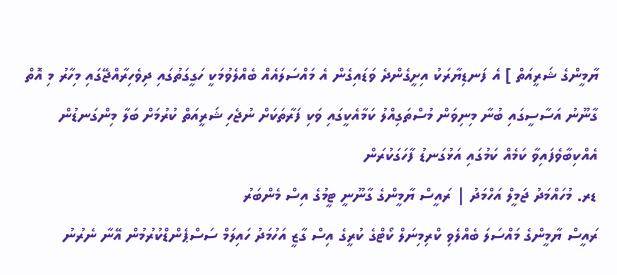ޔާމީންގެ ޝަރީއަތް ] އެ ފަނޑިޔާރަކު އިށީގެންދެ ވަޑައިގެން އެ މައްސަލައެއް ބެއްލެވުމަކީ ހަގީގަތުގައި ދިވެހިރާއްޖޭގައި މިހާރު މި އޮތް ގާނޫނު އަސާސީގައި ބުނާ މިނިވަން މުސްތަގިއްލު ކަމާއެކީގައި ވަކި ފަރާތަކަށް ނުޖެހި ޝަރީއަތް ކުރުމަށް ބަލާ މިންގަނޑުން އެއްކިބާވެފައިވާ ކަމެއް ކަމުގައި އަޅުގަނޑު ފާހަގަކުރަން
ޑރ. މުހައްމަދު ޖަމީލް އަހްމަދު | ރައީސް ޔާމީންގެ ގާނޫނީ ޓީމުގެ އިސް މެންބަރު
ރައީސް ޔާމީންގެ މައްސަލަ ބެއްލެވި ކްރިމިނަލް ކޯޓްގެ ކުރީގެ އިސް ގާޒީ އަހުމަދު ހައިލަމް ސަސްޕެންޑްކުރުމުން އޭނާ ނެރުނު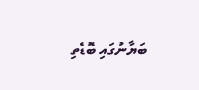ބަޔާނުގައި ބޮޑެތި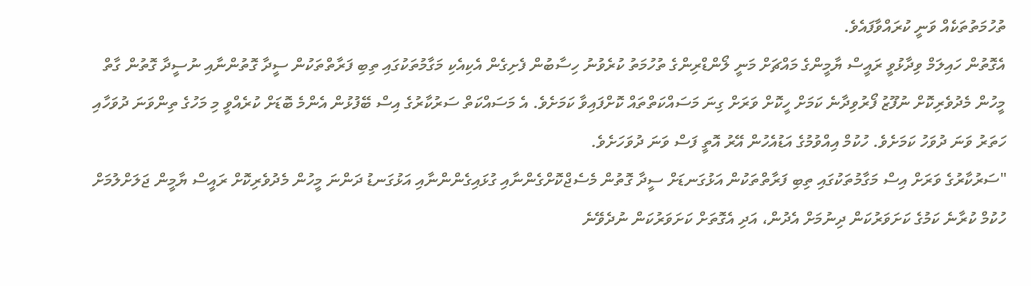ތުހުމަތުތަކެއް ވަނީ ކުރައްވާފައެވެ.
އެގޮތުން ހައިލަމް ވިދާޅުވީ ރައީސް ޔާމީންގެ މައްޗަށް މަނީ ލޯންޑްރިންގެ ތުހުމަތު ކުރެވުނު ހިސާބުން ފެށިގެން އެކިއެކި މަގާމުތަކުގައި ތިބި ފަރާތްތަކުން ސީދާ ގޮތުންނާއި ނުސީދާ ގޮތުން ގާތް މީހުން މެދުވެރިކޮށް ނުފޫޒު ފޯރުވިދާނެ ކަމަށް ހީކޮށް ވަރަށް ގިނަ މަސައްކަތްތައް ކޮށްފައިވާ ކަމަށެވެ. އެ މަސައްކަތް ސަރުކާރުގެ އިސް ބޭފުޅުން އެންމެ ބޮޑަށް ކުރެއްވީ މި މަހުގެ ތިންވަނަ ދުވަހާއި ހަތަރު ވަނަ ދުވަހު ކަމަށެވެ. ހުކުމް އިއްވުމުގެ އަޑުއެހުން އޭރު އޮތީ ފަސް ވަނަ ދުވަހަށެވެ.
"ސަރުކާރުގެ ވަރަށް އިސް މަގާމުތަކުގައި ތިބި ފަރާތްތަކުން އަޅުގަނޑަށް ސީދާ ގޮތުން މެސެޖްކޮށްގެންނާއި ގުޅައިގެންންނާއި އަޅުގަނޑު ދަންނަ މީހުން މެދުވެރިކޮށް ރައީސް ޔާމީން ޖަލަށްލުމަށް ހުކުމް ކުރާނެ ކަމުގެ ކަށަވަރުކަން ދިނުމަށް އެދުން، އަދި އެގޮތަށް ކަށަވަރުކަން ނުދެވޭނެ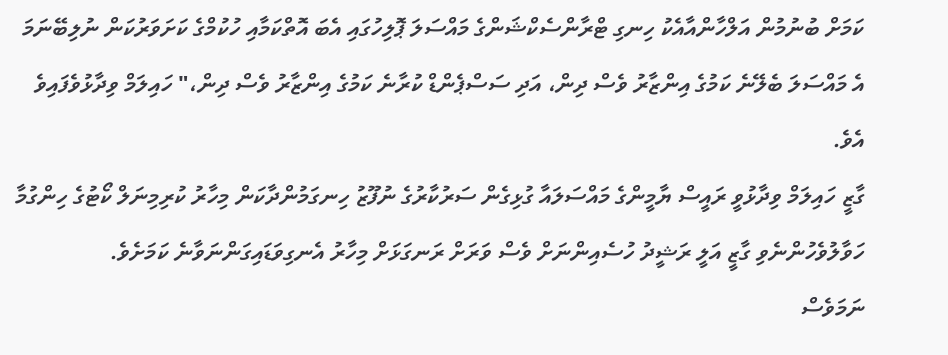ކަމަށް ބުނުމުން އަލްހާންއާއެކު ހިނގި ޓްރާންސެކްޝަންގެ މައްސަލަ ޕޮލިހުގައި އެބަ އޮތްކަމާއި ހުކުމްގެ ކަށަވަރުކަން ނުލިބޭނަމަ އެ މައްސަލަ ބެލޭނެ ކަމުގެ އިންޒާރު ވެސް ދިން، އަދި ސަސްޕެންޑް ކުރާނެ ކަމުގެ އިންޒާރު ވެސް ދިން،" ހައިލަމް ވިދާޅުވެފައިވެ އެވެ.
ގާޒީ ހައިލަމް ވިދާޅުވީ ރައީސް ޔާމީންގެ މައްސަލައާ ގުޅިގެން ސަރުކާރުގެ ނުފޫޒު ހިނގަމުންދާކަން މިހާރު ކުރިމިނަލް ކޯޓުގެ ހިންގުމާ ހަވާލުވެހުންނެވި ގާޒީ އަލީ ރަޝީދު ހުސެއިންނަށް ވެސް ވަރަށް ރަނގަޅަށް މިހާރު އެނގިވަޑައިގަންނަވާނެ ކަމަށެވެ.
ނަމަވެސް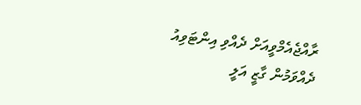ރާއްޖެއެމްވީއަށް ދެއްވި އިންޓަވިއު ދެއްވަމުން ގާޒީ އަލީ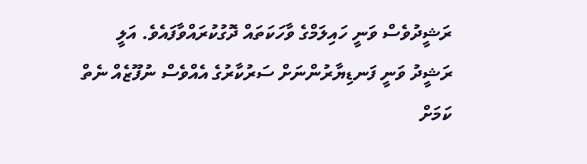ރަޝީދުވެސް ވަނީ ހައިލަމްގެ ވާހަކަތައް ދޮގުކުރައްވާފައެވެ. އަލީ ރަޝީދު ވަނީ ފަނޑިޔާރުންނަށް ސަރުކާރުގެ އެއްވެސް ނުފޫޒެއް ނެތް ކަމަށް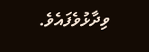ވިދާޅުވެފައެވެ.